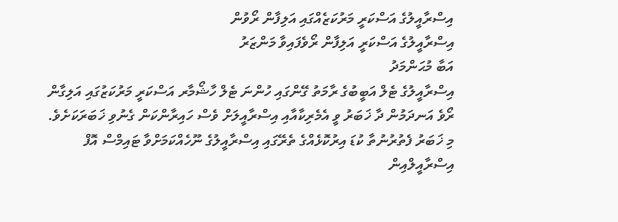އިސްރާއީލުގެ އަސްކަރީ މަރުކަޒެއްގައި އަލިފާން ރޯވުން
އިސްރާއީލުގެ އަސްކަރީ އަލިފާން ރޯވެފައިވާ މަންޒަރު
އަބާ މުޙަންމަދު
އިސްރާއީލުގެ ޓެލް އަބީބުގެ ރާމަތު ގޭންގައި ހުންނަ ޓެލް ހާޝޯމާރ އަސްކަރީ މަރުކަޒުގައި އަލިގާން ރޯވެ އަނދަމުން ދާ ޚަބަރު ވީ އެމެރިކާއާއި އިސްރާއީލަށް ވެސް ހައިރާންކަން ގެނުވި ޚަބަރަކަށެވެ.
މި ޚަބަރު ފެތުރުނުތާ ކުޑަ އިރުކޮޅެއްގެ ތެރޭގައި އިސްރާއީލުގެ ނޫހެއްކަމަށްވާ ޓައިމްސް އޮފް އިސްރާއީލްއިން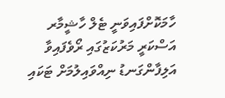ހާމަކޮށްފައިވަނީ ޓެލް ހާޝީމާރ އަސްކަރީ މަރުކަޒުގައި ރޯވެފައިވާ އަލިފާންގަނޑު ނިއްވައިލުމަށް ޓަކައި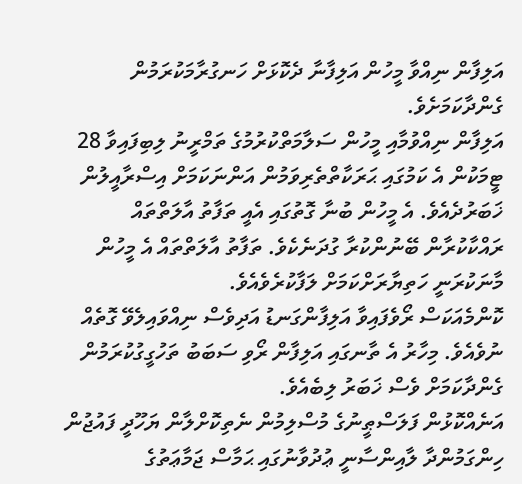އަލިފާން ނިއްވާ މީހުން އަލިފާނާ ދެކޮޅަށް ހަނގުރާމަކުރަމުން ގެންދާކަމަށެވެ.
އަލިފާން ނިއްވުމާއި މީހުން ސަލާމަތްކުރުމުގެ ތަމްރީނު ލިބިފައިވާ 28 ޓީމަކުން އެ ކަމުގައި ޙަރަކާތްތެރިވަމުން އަންނަކަމަށް އިސްރާއީލުން ޚަބަރުދެއެވެ. އެ މީހުން ބުނާ ގޮތުގައި އެއީ ތަފާތު އާލަތްތައް ރައްކާކުރާން ބޭނުންކުރާ ގުދަނެކެވެ. ތަފާތު އާލަތްތައް އެ މީހުން މާނަކުރަނީ ހަތިޔާރަށްކަމަށް ލަފާކުރެވެއެވެ.
ކޮންމެއަކަސް ރޯވެފައިވާ އަލިފާންގަނޑު އަދިވެސް ނިއްވައިލެވޭ ގޮތެއް ނުވެއެވެ. މިހާރު އެ ތާނގައި އަލިފާން ރޯވި ސަބަބު ތަހުގީގުކުރަމުން ގެންދާކަމަށް ވެސް ޚަބަރު ލިބެއެވެ.
އަނެއްކޮޅުން ފަލަސްޠީނުގެ މުސްލިމުން ނެތިކޮށްލާން ޔަހޫދީ ފައުޖުން ހިންގަމުންދާ ލާއިންސާނީ ޢުދުވާނުގައި ޙަމާސް ޖަމާޢަތުގެ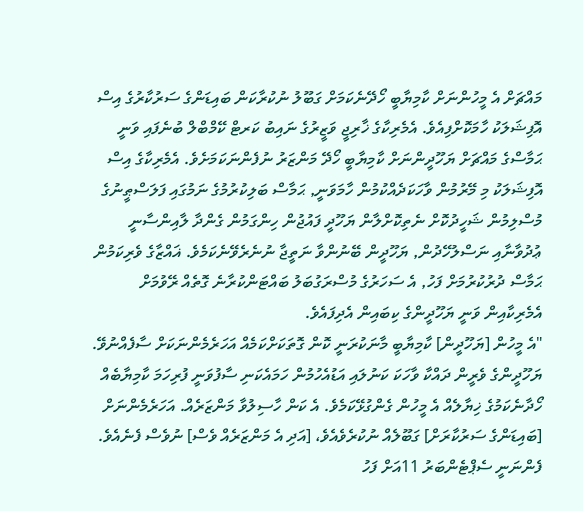މައްޗަށް އެ މީހުންނަށް ކާމިޔާބީ ހޯދޭނެކަމަށް ގަބޫލު ނުކުރާކަން ބައިޑަންގެ ސަރުކާރުގެ އިސް އޮފިޝަލަކު ހާމަކޮށްފިއެވެ. އެމެރިކާގެ ޚާރިޖީ ވަޒީރުގެ ނައިބު ކަރޓް ކޭމްބްލް ބުނެފައި ވަނީ ޙަމާސްގެ މައްޗަށް ޔަހޫދީންނަށް ކާމިޔާބީ ހޯދޭ މަންޒަރު ނުފެންނަކަމަށެވެ. އެމެރިކާގެ އިސް އޮފިޝަލަކު މި މޭރުމުން ވާހަކަދެއްކުމުން ހާމަވަނީ, ޙަމާސް ބަލިކުރުމުގެ ނަމުގައި ފަލަސްޠީނުގެ މުސްލިމުން ޝަހީދުކޮށް ނެތިކޮށްލާން ޔަހޫދީ ފައުޖުން ހިންގަމުން ގެންދާ ލާއިންސާނީ ޢުދުވާނާއި ނަސްލުހޭދުން, ޔަހޫދީން ބޭނުންވާ ނަތީޖާ ނުނެރެވޭނެކަމެވެ. ޣައްޒާގެ ވެރިކަމުން ޙަމާސް ދުރުކުރުމަށް ފަހު, އެ ސަހަރުގެ މުސްރަގުބަލު ބައްޓަންކުރާނެ ގޮތެއް ރޭވުމަށް އެމެރިކާއިން ވަނީ ޔަހޫދީންގެ ކިބައިން އެދިފައެވެ.
"އެ މީހުން [ޔަހޫދީން] ކާމިޔާބީ މާނަކުރަނީ ކޮން ގޮތަކަށްކަމެއް އަހަރެމެންނަކަށް ސާފެއްނުވޭ. ޔަހޫދީންގެ ވެރީން ދައްކާ ވާހަކަ ކަނުލައި އަޑުއެހުމުން ހަމައެކަނި ސާފުވަނީ ފުރިހަމަ ކާމިޔާބެއް ހޯދާނެކަމުގެ ޚިޔާލެއް އެ މީހުން ގެންގުޅޭކަމެވެ. އެ ކަން ހާސިލުވާ މަންޒަރެއް. އަހަރެމެންނަށް [ބައިޑަންގެ ސަރުކާރަށް] ގަބޫލެއް ނުކުރެވެއެވެ، [އަދި އެ މަންޒަރެއް ވެސް] ނުވެސް ފެނެއެވެ.  ފެންނަނީ ސެޕްޓެންބަރު 11އަށް ފަހު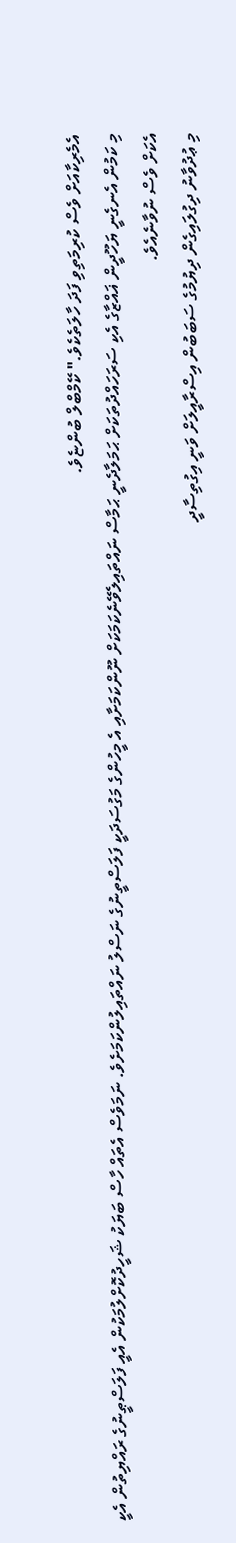އެމެރިކާއަށް ވެސް ކުރިމަތިވި ފަދަ ހާލަތެކެވެ." ކޭމްބްލް ބުންޏެވެ.
މި ކަމުން އެނގެނީ ޔަހޫދީން ޣައްޒާގެ އެކި ސަރަހައްދުތަކަށް ޙަމަލާދެނީ ޙަމާސް ނައްތައިލެވޭނެކަމަކަށް ނޫންކަމަށާއި އެ މީހުންގެ މަގުސަދަކީ ފަލަސްތީނުގެ ނަސްލު ނައްތައިލުންކަމަށެވެ. ނަމަވެސް އެތައް ހާސް ބަޔަކު ޝަހީދުކޮށްލުމަކުން އެއީ ފަލަސްޠީނުގެ ރައްޔިތުން އެކީ އެކަށް ވެސް ނުވާނެއެވެ.
މި ޢުދުވާނު ދިގުލައިގެން ދިޔުމުގެ ސަބަބުން އިސްރާއީލަށް ވަނީ އިގުތިސާދީ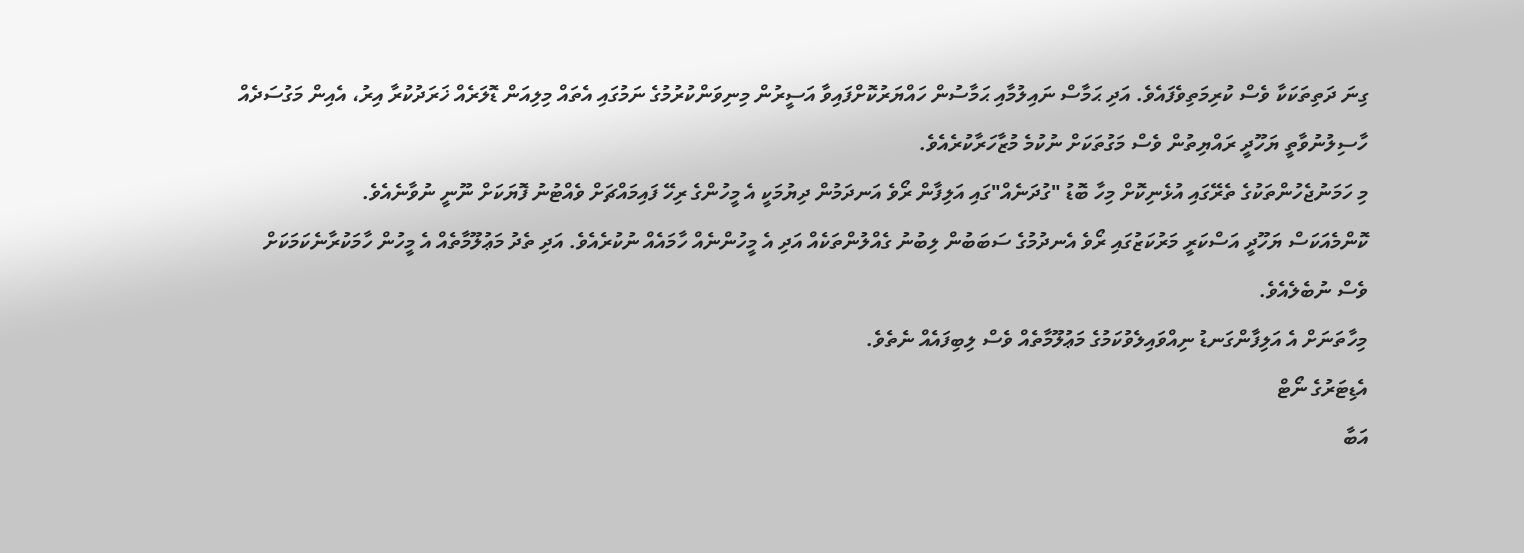ގިނަ ދަތިތަކަކާ ވެސް ކުރިމަތިވެފައެވެ. އަދި ޙަމާސް ނައިލުމާއި ޙަމާސުން ހައްޔަރުކޮށްފައިވާ އަސީރުން މިނިވަންކުރުމުގެ ނަމުގައި އެތައް މިލިއަން ޑޮލަރެއް ޚަރަދުކުރާ އިރު، އެއިން މަގުސަދެއް ހާސިލުނުވާތީ ޔަހޫދީ ރައްޔިތުން ވެސް މަގުތަކަށް ނުކުމެ މުޒާހަރާކުރެއެވެ.
މި ހަމަނުޖެހުންތަކުގެ ތެރޭގައި އުޅެނިކޮށް މިހާ ބޮޑު "ގުދަނެއް"ގައި އަލިފާން ރޯވެ އަނދަމުން ދިޔުމަކީ އެ މީހުންގެ ރިހޭ ފައިމައްޗަށް ވެއްޓުނު ފޮޔަކަށް ނޫނީ ނުވާނެއެވެ.
ކޮންމެއަކަސް ޔަހޫދީ އަސްކަރީ މަރުކަޒުގައި ރޯވެ އެނދުމުގެ ސަބަބުން ލިބުނު ގެއްލުންތަކެއް އަދި އެ މީހުންނެއް ހާމައެއް ނުކުރެއެވެ. އަދި ތެދު މަޢުލޫމާތެއް އެ މީހުން ހާމަކުރާނެކަމަކަށް ވެސް ނުބެލެއެވެ.
މިހާތަނަށް އެ އަލިފާންގަނޑު ނިއްވައިލެވުކަމުގެ މަޢުލޫމާތެއް ވެސް ލިބިފައެއް ނެތެވެ.
އެޑިޓަރުގެ ނޯޓް
އަބާ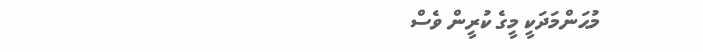މުޙަންމަދަކީ މީގެ ކުރީން ވެސް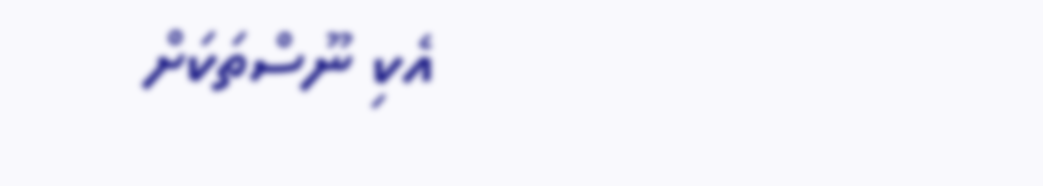އެކި ނޫސްތަކަށް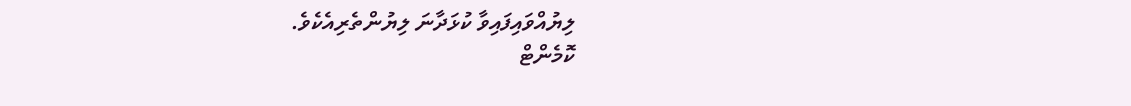ލިޔުއްވައިފައިވާ ކުޅަދާނަ ލިޔުންތެރިއެކެވެ.
ކޮމެންޓް